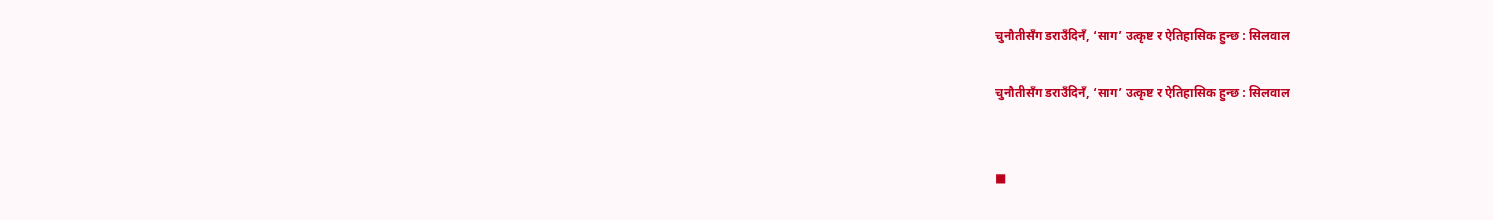चुनौतीसँग डराउँदिनँ, ‘साग’ उत्कृष्ट र ऐतिहासिक हुन्छ : सिलवाल

चुनौतीसँग डराउँदिनँ, ‘साग’ उत्कृष्ट र ऐतिहासिक हुन्छ : सिलवाल


■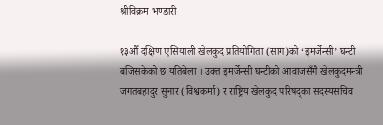श्रीविक्रम भण्डारी

१३औँ दक्षिण एसियाली खेलकुद प्रतियोगिता (साग)को ‘इमर्जेन्सी’ घन्टी बजिसकेको छ यतिबेला । उक्त इमर्जेन्सी घन्टीको आवाजसँगै खेलकुदमन्त्री जगतबहादुर सुनार (विश्वकर्मा) र राष्ट्रिय खेलकुद परिषद्का सदस्यसचिव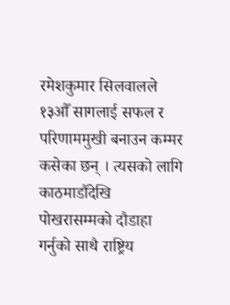रमेशकुमार सिलवालले १३औँ सागलाई सफल र परिणाममुखी बनाउन कम्मर कसेका छन् । त्यसको लागि काठमाडौंदेखि पोखरासम्मको दौडाहा गर्नुको साथै राष्ट्रिय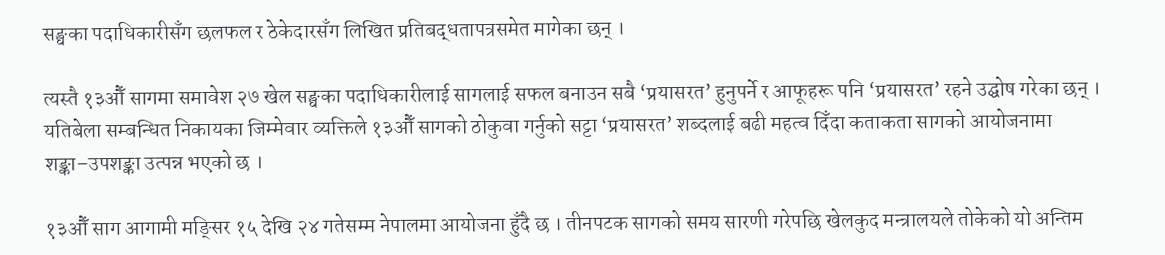सङ्घका पदाधिकारीसँग छलफल र ठेकेदारसँग लिखित प्रतिबद्धतापत्रसमेत मागेका छन् ।

त्यस्तै १३औँ सागमा समावेश २७ खेल सङ्घका पदाधिकारीलाई सागलाई सफल बनाउन सबै ‘प्रयासरत’ हुनुपर्ने र आफूहरू पनि ‘प्रयासरत’ रहने उद्घोष गरेका छन् । यतिबेला सम्बन्धित निकायका जिम्मेवार व्यक्तिले १३औँ सागको ठोकुवा गर्नुको सट्टा ‘प्रयासरत’ शब्दलाई बढी महत्व दिँदा कताकता सागको आयोजनामा शङ्का–उपशङ्का उत्पन्न भएको छ ।

१३औँ साग आगामी मङ्सिर १५ देखि २४ गतेसम्म नेपालमा आयोजना हुँदै छ । तीनपटक सागको समय सारणी गरेपछि खेलकुद मन्त्रालयले तोकेको यो अन्तिम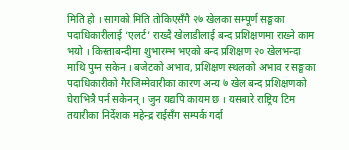मिति हो । सागको मिति तोकिएसँगै २७ खेलका सम्पूर्ण सङ्घका पदाधिकारीलाई ‘एलर्ट’ राख्दै खेलाडीलाई बन्द प्रशिक्षणमा राख्ने काम भयो । किस्ताबन्दीमा शुभारम्भ भएको बन्द प्रशिक्षण २० खेलभन्दा माथि पुग्न सकेन । बजेटको अभाव, प्रशिक्षण स्थलको अभाव र सङ्घका पदाधिकारीको गैरजिम्मेवारीका कारण अन्य ७ खेल बन्द प्रशिक्षणको घेराभित्रै पर्न सकेनन् । जुन यद्यपि कायम छ । यसबारे राष्ट्रिय टिम तयारीका निर्देशक महेन्द्र राईसँग सम्पर्क गर्दा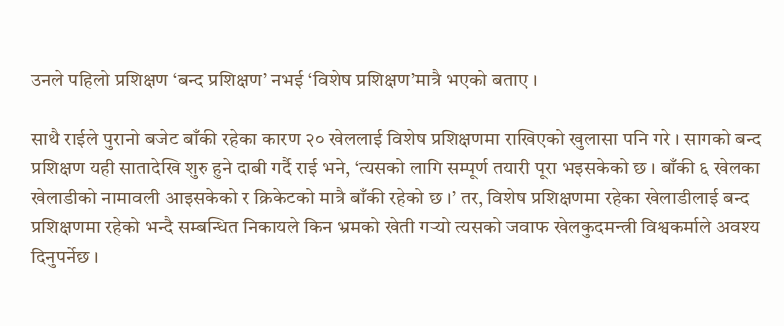उनले पहिलो प्रशिक्षण ‘बन्द प्रशिक्षण’ नभई ‘विशेष प्रशिक्षण’मात्रै भएको बताए ।

साथै राईले पुरानो बजेट बाँकी रहेका कारण २० खेललाई विशेष प्रशिक्षणमा राखिएको खुलासा पनि गरे । सागको बन्द प्रशिक्षण यही सातादेखि शुरु हुने दाबी गर्दै राई भने, ‘त्यसको लागि सम्पूर्ण तयारी पूरा भइसकेको छ । बाँकी ६ खेलका खेलाडीको नामावली आइसकेको र क्रिकेटको मात्रै बाँकी रहेको छ ।’ तर, विशेष प्रशिक्षणमा रहेका खेलाडीलाई बन्द प्रशिक्षणमा रहेको भन्दै सम्बन्धित निकायले किन भ्रमको खेती गऱ्यो त्यसको जवाफ खेलकुदमन्त्री विश्वकर्माले अवश्य दिनुपर्नेछ ।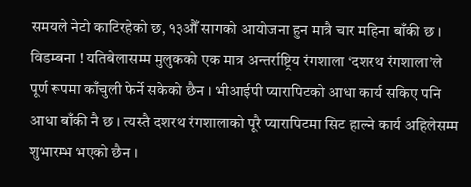समयले नेटो काटिरहेको छ, १३औँ सागको आयोजना हुन मात्रै चार महिना बाँकी छ । विडम्बना ! यतिबेलासम्म मुलुकको एक मात्र अन्तर्राष्ट्रिय रंगशाला ‘दशरथ रंगशाला’ले पूर्ण रूपमा काँचुली फेर्ने सकेको छैन । भीआईपी प्यारापिटको आधा कार्य सकिए पनि आधा बाँकी नै छ । त्यस्तै दशरथ रंगशालाको पूरै प्यारापिटमा सिट हाल्ने कार्य अहिलेसम्म शुभारम्भ भएको छैन ।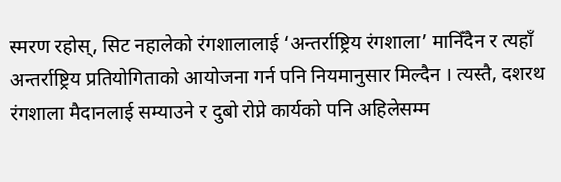स्मरण रहोस्, सिट नहालेको रंगशालालाई ‘अन्तर्राष्ट्रिय रंगशाला’ मानिँदैन र त्यहाँ अन्तर्राष्ट्रिय प्रतियोगिताको आयोजना गर्न पनि नियमानुसार मिल्दैन । त्यस्तै, दशरथ रंगशाला मैदानलाई सम्याउने र दुबो रोप्ने कार्यको पनि अहिलेसम्म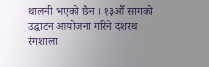थालनी भएको छैन । १३औँ सागको उद्घाटन आयोजना गरिने दशरथ रंगशाला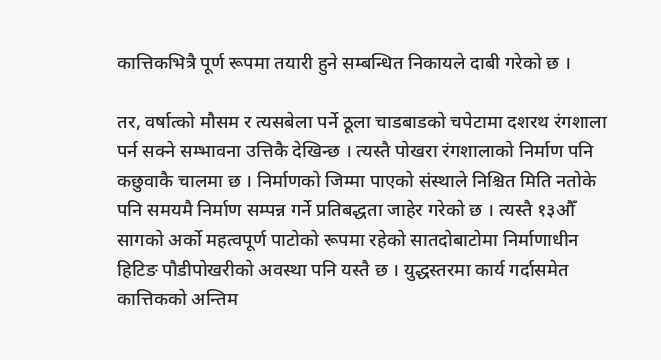कात्तिकभित्रै पूर्ण रूपमा तयारी हुने सम्बन्धित निकायले दाबी गरेको छ ।

तर, वर्षात्को मौसम र त्यसबेला पर्ने ठूला चाडबाडको चपेटामा दशरथ रंगशाला पर्न सक्ने सम्भावना उत्तिकै देखिन्छ । त्यस्तै पोखरा रंगशालाको निर्माण पनि कछुवाकै चालमा छ । निर्माणको जिम्मा पाएको संस्थाले निश्चित मिति नतोके पनि समयमै निर्माण सम्पन्न गर्ने प्रतिबद्धता जाहेर गरेको छ । त्यस्तै १३औँ सागको अर्को महत्वपूर्ण पाटोको रूपमा रहेको सातदोबाटोमा निर्माणाधीन हिटिङ पौडीपोखरीको अवस्था पनि यस्तै छ । युद्धस्तरमा कार्य गर्दासमेत कात्तिकको अन्तिम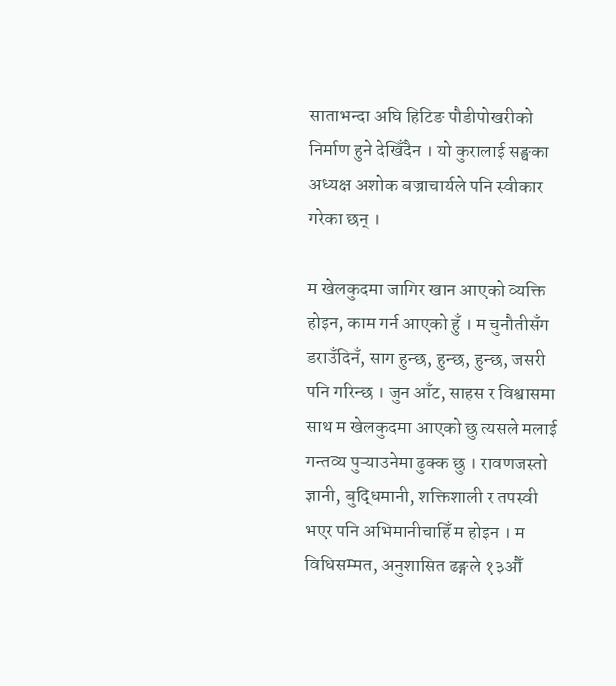साताभन्दा अघि हिटिङ पौडीपोखरीको निर्माण हुने देखिँदैन । यो कुरालाई सङ्घका अध्यक्ष अशोक बज्राचार्यले पनि स्वीकार गरेका छन् ।

म खेलकुदमा जागिर खान आएको व्यक्ति होइन, काम गर्न आएको हुँ । म चुनौतीसँग डराउँदिनँ, साग हुन्छ, हुन्छ, हुन्छ, जसरी पनि गरिन्छ । जुन आँट, साहस र विश्वासमा साथ म खेलकुदमा आएको छु त्यसले मलाई गन्तव्य पुऱ्याउनेमा ढुक्क छु । रावणजस्तो ज्ञानी, बुद्धिमानी, शक्तिशाली र तपस्वी भएर पनि अभिमानीचाहिँ म होइन । म विधिसम्मत, अनुशासित ढङ्गले १३औँ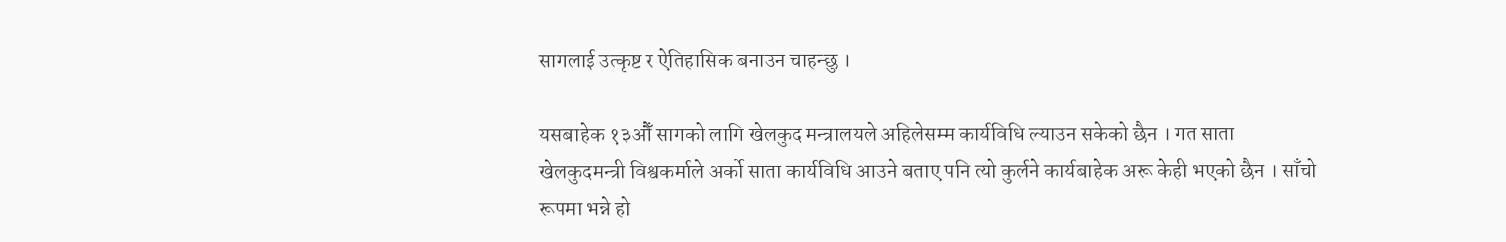सागलाई उत्कृष्ट र ऐतिहासिक बनाउन चाहन्छु ।

यसबाहेक १३औँ सागको लागि खेलकुद मन्त्रालयले अहिलेसम्म कार्यविधि ल्याउन सकेको छैन । गत साता खेलकुदमन्त्री विश्वकर्माले अर्को साता कार्यविधि आउने बताए पनि त्यो कुर्लने कार्यबाहेक अरू केही भएको छैन । साँचो रूपमा भन्ने हो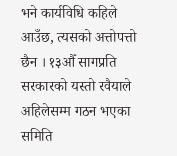भने कार्यविधि कहिले आउँछ, त्यसको अत्तोपत्तो छैन । १३औँ सागप्रति सरकारको यस्तो रवैयाले अहिलेसम्म गठन भएका समिति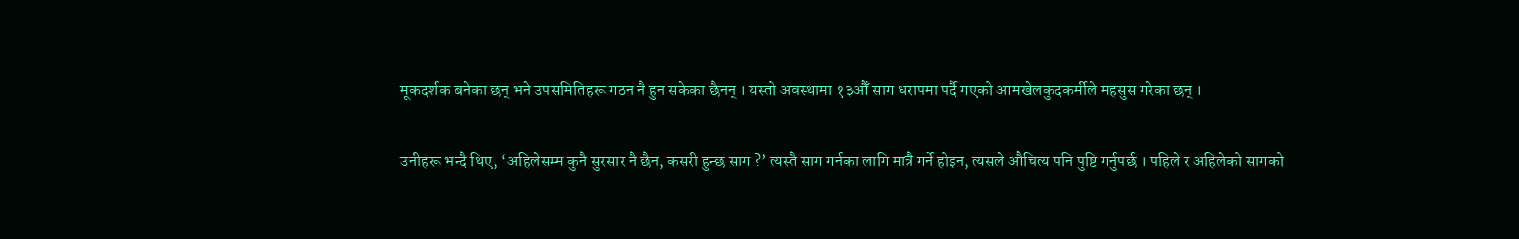मूकदर्शक बनेका छन् भने उपसमितिहरू गठन नै हुन सकेका छैनन् । यस्तो अवस्थामा १३औँ साग धरापमा पर्दै गएको आमखेलकुदकर्मीले महसुस गरेका छन् ।

उनीहरू भन्दै थिए, ‘अहिलेसम्म कुनै सुरसार नै छैन, कसरी हुन्छ साग ?’ त्यस्तै साग गर्नका लागि मात्रै गर्ने होइन, त्यसले औचित्य पनि पुष्टि गर्नुपर्छ । पहिले र अहिलेको सागको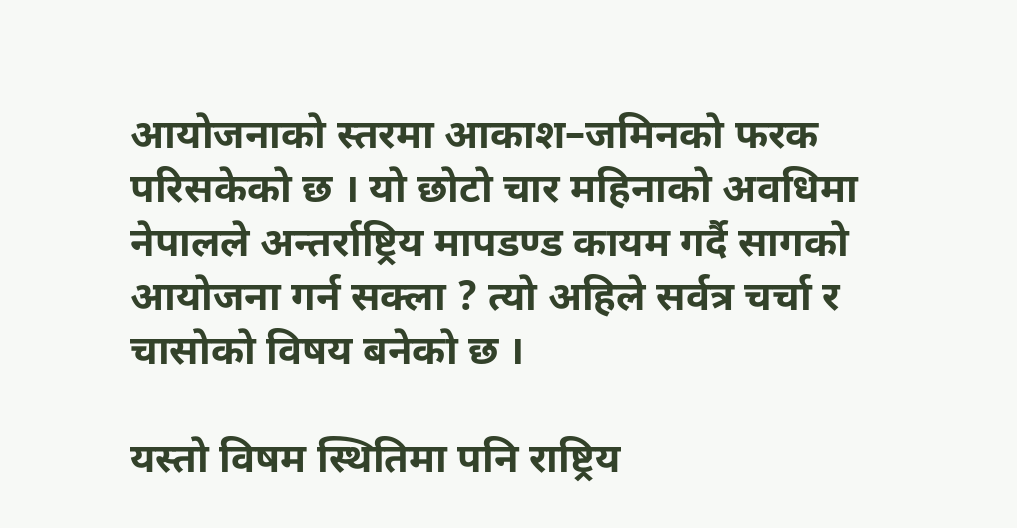आयोजनाको स्तरमा आकाश–जमिनको फरक परिसकेको छ । यो छोटो चार महिनाको अवधिमा नेपालले अन्तर्राष्ट्रिय मापडण्ड कायम गर्दै सागको आयोजना गर्न सक्ला ? त्यो अहिले सर्वत्र चर्चा र चासोको विषय बनेको छ ।

यस्तो विषम स्थितिमा पनि राष्ट्रिय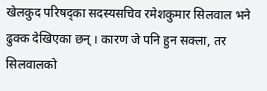खेलकुद परिषद्का सदस्यसचिव रमेशकुमार सिलवाल भने ढुक्क देखिएका छन् । कारण जे पनि हुन सक्ला, तर सिलवालको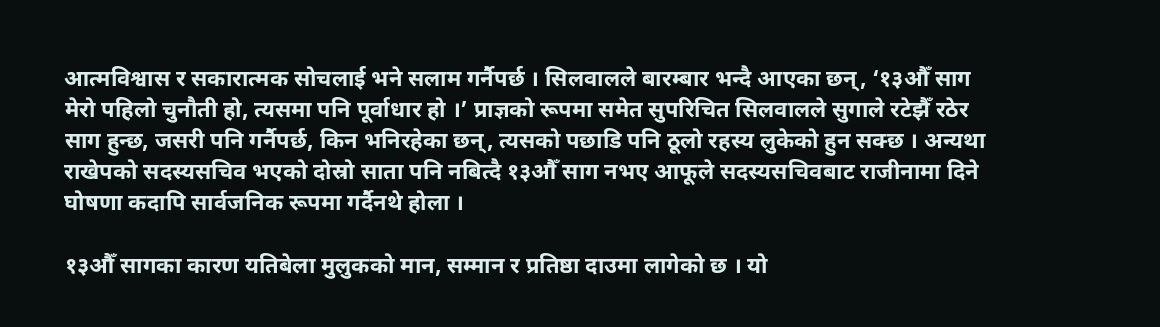आत्मविश्वास र सकारात्मक सोचलाई भने सलाम गर्नैपर्छ । सिलवालले बारम्बार भन्दै आएका छन्, ‘१३औँ साग मेरो पहिलो चुनौती हो, त्यसमा पनि पूर्वाधार हो ।’ प्राज्ञको रूपमा समेत सुपरिचित सिलवालले सुगाले रटेझैँ रठेर साग हुन्छ, जसरी पनि गर्नैपर्छ, किन भनिरहेका छन्, त्यसको पछाडि पनि ठूलो रहस्य लुकेको हुन सक्छ । अन्यथा राखेपको सदस्यसचिव भएको दोस्रो साता पनि नबित्दै १३औँ साग नभए आफूले सदस्यसचिवबाट राजीनामा दिने घोषणा कदापि सार्वजनिक रूपमा गर्दैनथे होला ।

१३औँ सागका कारण यतिबेला मुलुकको मान, सम्मान र प्रतिष्ठा दाउमा लागेको छ । यो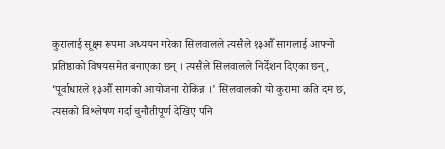कुरालाई सूक्ष्म रूपमा अध्ययन गरेका सिलवालले त्यसैले १३औँ सागलाई आफ्नो प्रतिष्ठाको विषयसमेत बनाएका छन् । त्यसैले सिलवालले निर्देशन दिएका छन्, ‘पूर्वाधारले १३औँ सागको आयोजना रोकिन्न ।’ सिलवालको यो कुरामा कति दम छ, त्यसको विश्लेषण गर्दा चुनौतीपूर्ण देखिए पनि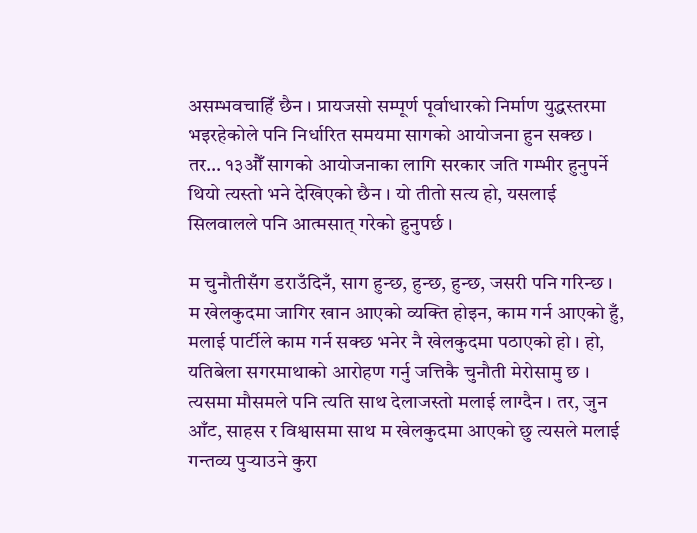असम्भवचाहिँ छैन । प्रायजसो सम्पूर्ण पूर्वाधारको निर्माण युद्धस्तरमा भइरहेकोले पनि निर्धारित समयमा सागको आयोजना हुन सक्छ । तर… १३औँ सागको आयोजनाका लागि सरकार जति गम्भीर हुनुपर्ने थियो त्यस्तो भने देखिएको छैन । यो तीतो सत्य हो, यसलाई सिलवालले पनि आत्मसात् गरेको हुनुपर्छ ।

म चुनौतीसँग डराउँदिनँ, साग हुन्छ, हुन्छ, हुन्छ, जसरी पनि गरिन्छ । म खेलकुदमा जागिर खान आएको व्यक्ति होइन, काम गर्न आएको हुँ, मलाई पार्टीले काम गर्न सक्छ भनेर नै खेलकुदमा पठाएको हो । हो, यतिबेला सगरमाथाको आरोहण गर्नु जत्तिकै चुनौती मेरोसामु छ । त्यसमा मौसमले पनि त्यति साथ देलाजस्तो मलाई लाग्दैन । तर, जुन आँट, साहस र विश्वासमा साथ म खेलकुदमा आएको छु त्यसले मलाई गन्तव्य पुऱ्याउने कुरा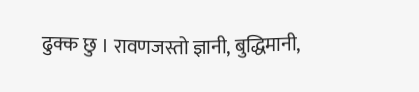ढुक्क छु । रावणजस्तो ज्ञानी, बुद्धिमानी,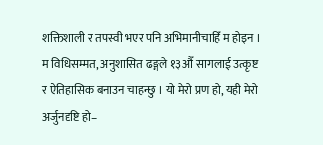शक्तिशाली र तपस्वी भएर पनि अभिमानीचाहिँ म होइन । म विधिसम्मत, अनुशासित ढङ्गले १३औँ सागलाई उत्कृष्ट र ऐतिहासिक बनाउन चाहन्छु । यो मेरो प्रण हो, यही मेरो अर्जुनदृष्टि हो–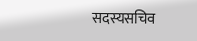सदस्यसचिव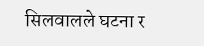सिलवालले घटना र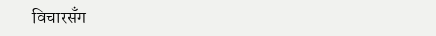विचारसँग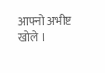आफ्नो अभीष्ट खोले ।